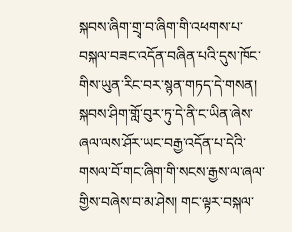སྐབས་ཞིག་གྲྭ་བ་ཞིག་གི་འཕགས་པ་བསྐལ་བཟང་འདོན་བཞིན་པའི་དུས་ཁོང་གིས་ཡུན་རིང་བར་སྙན་གཏད་དེ་གསན། སྐབས་ཤིག་གློ་བུར་ཏུ་དེ་ནི་ང་ཡིན་ཞེས་ཞལ་ལས་ཤོར་ཡང་བརྒྱ་འདོན་པ་དེའི་གསལ་བོ་གང་ཞིག་གི་སངས་རྒྱས་ལ་ཞལ་གྱིས་བཞེས་བ་མ་ཤེས། གང་ལྟར་བསྐལ་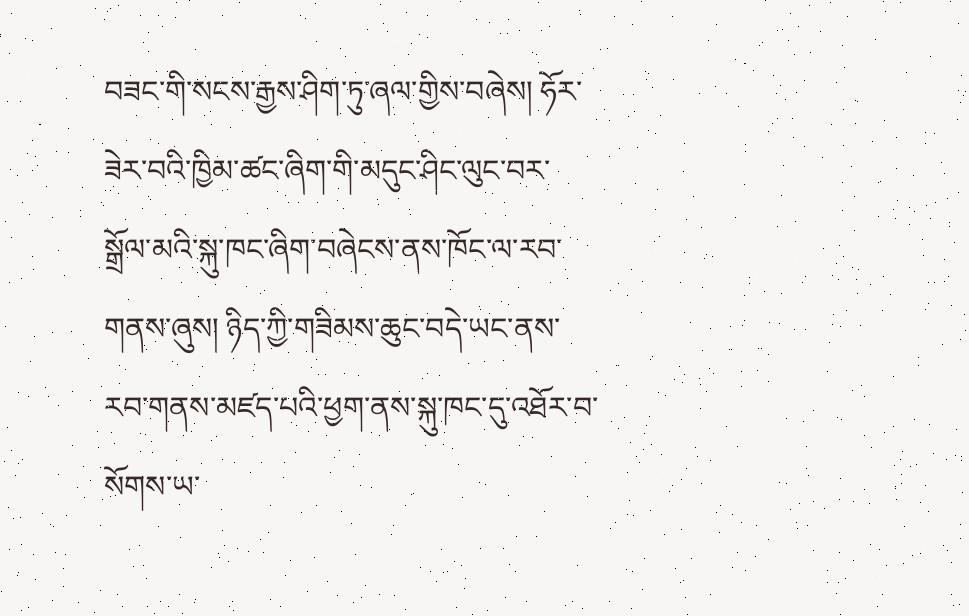བཟང་གི་སངས་རྒྱས་ཤིག་ཏུ་ཞལ་གྱིས་བཞེས། ཧོར་ཟེར་བའི་ཁྱིམ་ཚང་ཞིག་གི་མདུང་ཤིང་ལུང་བར་སྒྲོལ་མའི་སྐུ་ཁང་ཞིག་བཞེངས་ནས་ཁོང་ལ་རབ་གནས་ཞུས། ཉིད་ཀྱི་གཟིམས་ཆུང་བདེ་ཡང་ནས་རབ་གནས་མཛད་པའི་ཕྱག་ནས་སྐུ་ཁང་དུ་འཐོར་བ་སོགས་ཡ་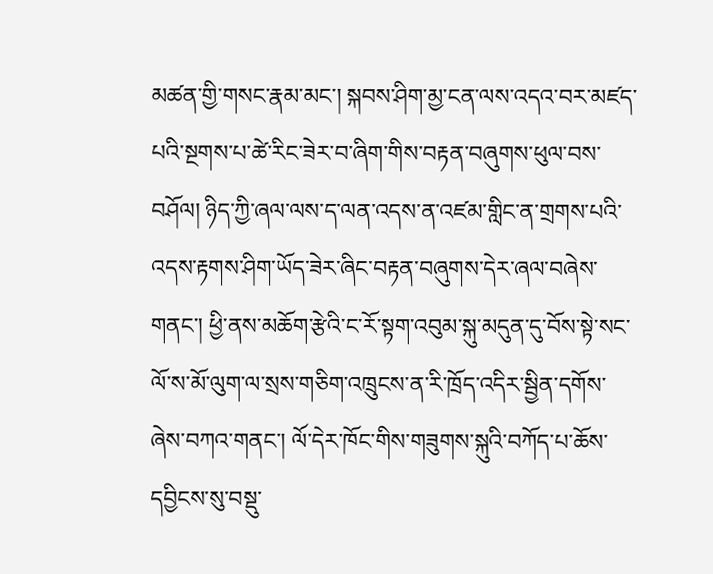མཚན་གྱི་གསང་རྣམ་མང་། སྐབས་ཤིག་མྱ་ངན་ལས་འདའ་བར་མཛད་པའི་སྔགས་པ་ཚེ་རིང་ཟེར་བ་ཞིག་གིས་བརྟན་བཞུགས་ཕུལ་བས་བཤོལ། ཉིད་ཀྱི་ཞལ་ལས་ད་ལན་འདས་ན་འཛམ་གླིང་ན་གྲགས་པའི་འདས་རྟགས་ཤིག་ཡོད་ཟེར་ཞིང་བརྟན་བཞུགས་དེར་ཞལ་བཞེས་གནང་། ཕྱི་ནས་མཆོག་རྩེའི་ང་རོ་སྟག་འབུམ་སྐུ་མདུན་དུ་བོས་སྟེ་སང་ལོ་ས་མོ་ལུག་ལ་སྲས་གཅིག་འཁྲུངས་ན་རི་ཁྲོད་འདིར་སྦྱིན་དགོས་ཞེས་བཀའ་གནང་། ལོ་དེར་ཁོང་གིས་གཟུགས་སྐུའི་བཀོད་པ་ཆོས་དབྱིངས་སུ་བསྡུ་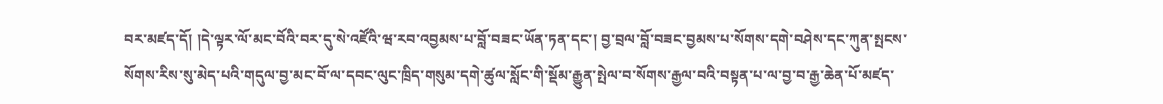བར་མཛད་དོ། །དེ་ལྟར་ལོ་མང་བོའི་བར་དུ་སེ་འཛོའི་ཝ་རབ་འབྱམས་པ་བློ་བཟང་ཡོན་ཏན་དང་། བྱ་བྲལ་བློ་བཟང་བྱམས་པ་སོགས་དགེ་བཤེས་དང་ཀུན་སྤངས་སོགས་རིས་སུ་མེད་པའི་གདུལ་བྱ་མང་བོ་ལ་དབང་ལུང་ཁྲིད་གསུམ་དགེ་ཚུལ་སློང་གི་སྡོམ་རྒྱུན་སྤེལ་བ་སོགས་རྒྱལ་བའི་བསྟན་པ་ལ་བྱ་བ་རྒྱ་ཆེན་པོ་མཛད་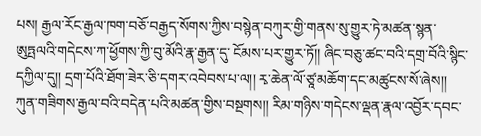པས། རྒྱལ་རོང་རྒྱལ་ཁག་བཅོ་བརྒྱད་སོགས་ཀྱིས་བསྙེན་བཀུར་གྱི་གནས་སུ་གྱུར་ཏེ་མཚན་སྙན་ཨུཏྤལའི་གདེངས་ཀ་ཕྱོགས་ཀྱི་བུ་མོའི་རྣ་རྒྱན་དུ་ ངོམས་པར་གྱུར་ཏོ།། ཞིང་བཅུ་ཚང་བའི་དགྲ་བོའི་སྙིང་དཀྱིལ་དུ།། དྲག་པོའི་ཐོག་ཟེར་ཅི་དགར་འབེབས་པ་ལ།། རྭ་ཆེན་ལོ་ཙཱ་མཆོག་དང་མཚུངས་སོ་ཞེས།། ཀུན་གཟིགས་རྒྱལ་བའི་བདེན་པའི་མཚན་གྱིས་བསྔགས།། རིམ་གཉིས་གདེངས་ལྡན་རྣལ་འབྱོར་དབང་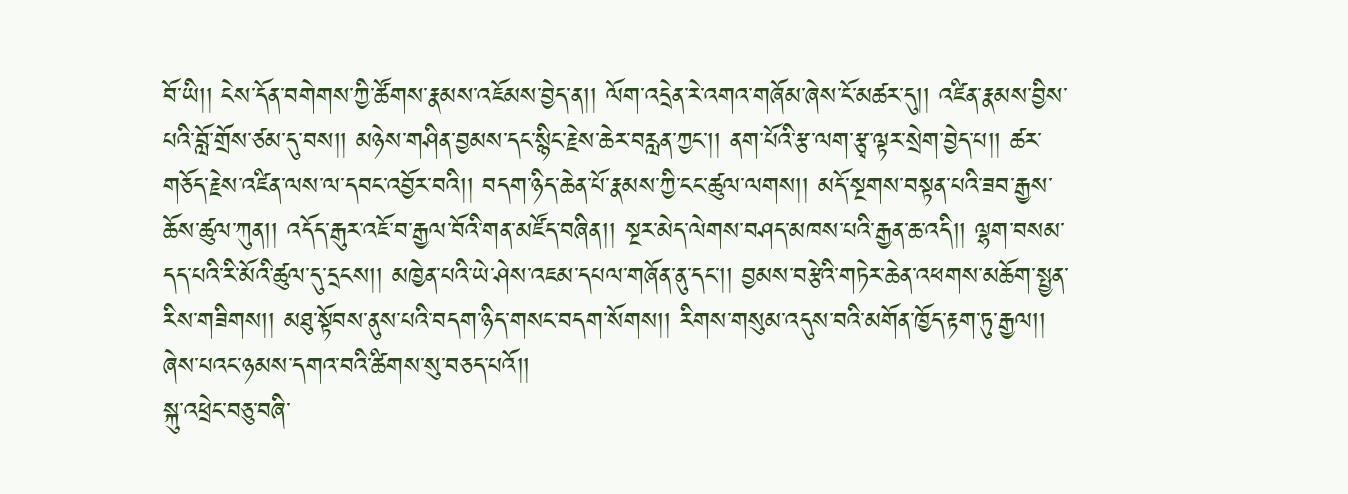བོ་ཡི།། ངེས་དོན་བགེགས་ཀྱི་ཚོགས་རྣམས་འཇོམས་བྱེད་ན།། ལོག་འདྲེན་རེ་འགའ་གཞོམ་ཞེས་ངོ་མཚར་དུ།། འཛིན་རྣམས་བྱིས་པའི་བློ་གྲོས་ཙམ་དུ་བས།། མཉེས་གཤིན་བྱམས་དང་སྙིང་རྗེས་ཆེར་བརླན་ཀྱང་།། ནག་པོའི་རྩ་ལག་རྩྭ་ལྟར་སྲེག་བྱེད་པ།། ཚར་གཅོད་རྗེས་འཛིན་ལས་ལ་དབང་འབྱོར་བའི།། བདག་ཉིད་ཆེན་པོ་རྣམས་ཀྱི་ངང་ཚུལ་ལགས།། མདོ་སྔགས་བསྟན་པའི་ཟབ་རྒྱས་ཆོས་ཚུལ་ཀུན།། འདོད་རྒུར་འཇོ་བ་རྒྱལ་བོའི་གན་མཛོད་བཞིན།། སྔར་མེད་ལེགས་བཤད་མཁས་པའི་རྒྱན་ཆ་འདི།། ལྷག་བསམ་དད་པའི་རི་མོའི་ཚུལ་དུ་དྲངས།། མཁྱེན་པའི་ཡེ་ཤེས་འཇམ་དཔལ་གཞོན་ནུ་དང་།། བྱམས་བརྩེའི་གཏེར་ཆེན་འཕགས་མཆོག་སྤྱན་རིས་གཟིགས།། མཐུ་སྟོབས་ནུས་པའི་བདག་ཉིད་གསང་བདག་སོགས།། རིགས་གསུམ་འདུས་བའི་མགོན་ཁྱོད་རྟག་ཏུ་རྒྱལ།། ཞེས་པའང་ཉམས་དགའ་བའི་ཚིགས་སུ་བཅད་པའོ།།
སྐུ་འཕྲེང་བཅུ་བཞི་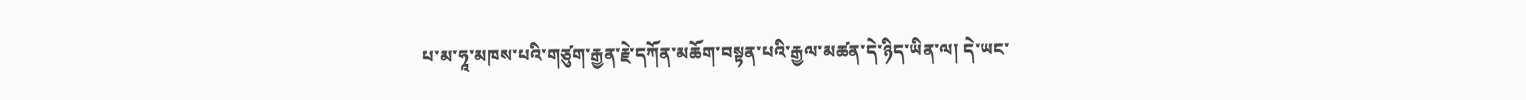པ་མ་ཧཱ་མཁས་པའི་གཙུག་རྒྱན་རྗེ་དཀོན་མཆོག་བསྟན་པའི་རྒྱལ་མཚན་དེ་ཉིད་ཡིན་ལ། དེ་ཡང་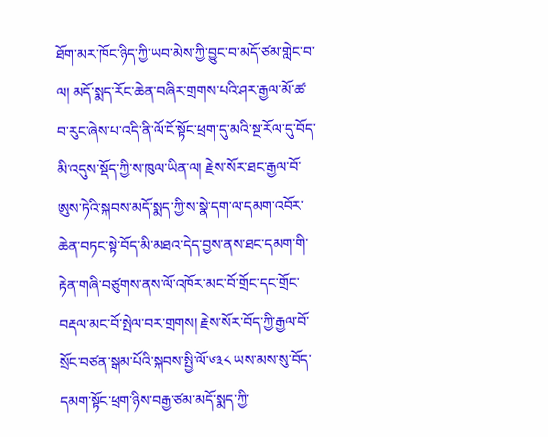ཐོག་མར་ཁོང་ཉིད་ཀྱི་ཡབ་མེས་ཀྱི་བྱུང་བ་མདོ་ཙམ་གླེང་བ་ལ། མདོ་སྨད་རོང་ཆེན་བཞིར་གྲགས་པའི་ཤར་རྒྱལ་མོ་ཚ་བ་རུང་ཞེས་པ་འདི་ནི་ལོ་ངོ་སྟོང་ཕྲག་དུ་མའི་སྔ་རོལ་དུ་བོད་མི་འདུས་སྡོད་ཀྱི་ས་ཁུལ་ཡིན་ལ། རྗེས་སོར་ཐང་རྒྱལ་བོ་ཨུས་ཏེའི་སྐབས་མདོ་སྨད་ཀྱི་ས་སྣེ་དག་ལ་དམག་འབོར་ཆེན་བཏང་སྟེ་བོད་མི་མཐའ་དེད་བྱས་ནས་ཐང་དམག་གི་རྟེན་གཞི་བཙུགས་ནས་ལོ་འཁོར་མང་བོ་གྲོང་དང་གྲོང་བརྡལ་མང་བོ་སྤེལ་བར་གྲགས། རྗེས་སོར་བོད་ཀྱི་རྒྱལ་བོ་སྲོང་བཙན་སྒམ་པོའི་སྐབས་སྤྱི་ལོ་༦༣༨ ཡས་མས་སུ་བོད་དམག་སྟོང་ཕྲག་ཉིས་བརྒྱ་ཙམ་མདོ་སྨད་ཀྱི་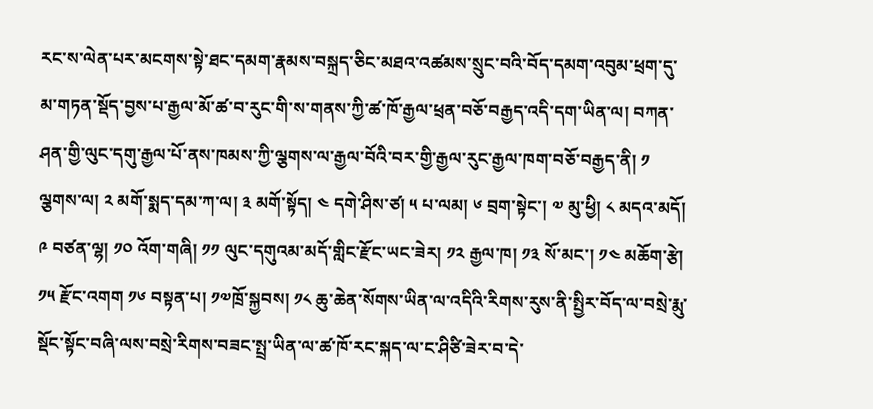རང་ས་ལེན་པར་མངགས་སྟེ་ཐང་དམག་རྣམས་བསྐྲད་ཅིང་མཐའ་འཚམས་སྲུང་བའི་བོད་དམག་འབུམ་ཕྲག་དུ་མ་གཏན་སྡོད་བྱས་པ་རྒྱལ་མོ་ཚ་བ་རུང་གི་ས་གནས་ཀྱི་ཚ་ཁོ་རྒྱལ་ཕྲན་བཅོ་བརྒྱད་འདི་དག་ཡིན་ལ། བཀན་ཤན་གྱི་ལུང་དགུ་རྒྱལ་པོ་ནས་ཁམས་ཀྱི་ལྕགས་ལ་རྒྱལ་བོའི་བར་གྱི་རྒྱལ་རུང་རྒྱལ་ཁག་བཅོ་བརྒྱད་ནི། ༡ ལྕགས་ལ། ༢ མགོ་སྨད་དམ་ཀ་ལ། ༣ མགོ་སྟོད། ༤ དགེ་ཤིས་ཙ། ༥ པ་ལམ། ༦ བྲག་སྟེང་། ༧ མུ་ཕྱི། ༨ མདའ་མདོ། ༩ བཙན་ལྷ། ༡༠ འོག་གཞི། ༡༡ ལུང་དགུའམ་མདོ་གླིང་རྫོང་ཡང་ཟེར། ༡༢ རྒྱལ་ཁ། ༡༣ སོ་མང་། ༡༤ མཆོག་རྩེ། ༡༥ རྫོང་འགག ༡༦ བསྟན་པ། ༡༧ཁྲོ་སྐྱབས། ༡༨ ཆུ་ཆེན་སོགས་ཡིན་ལ་འདིའི་རིགས་རུས་ནི་སྤྱིར་བོད་ལ་བསྲེ་རྨུ་སྡོང་སྟོང་བཞི་ལས་བསྲེ་རིགས་བཟང་སྤྲ་ཡིན་ལ་ཚ་ཁོ་རང་སྐད་ལ་ང་ཤིཙི་ཟེར་བ་དེ་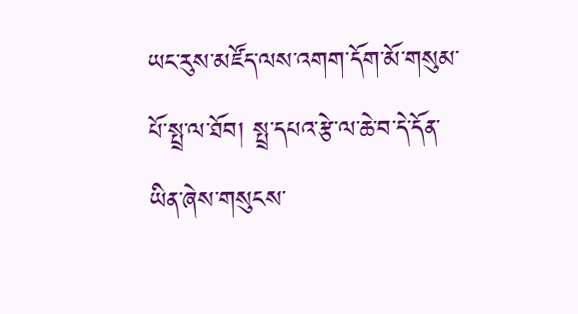ཡང་རུས་མཛོད་ལས་འགག་དོག་མོ་གསུམ་པོ་སྤྲ་ལ་ཐོབ། སྤྲ་དཔའ་རྩེ་ལ་ཆེ་བ་དེ་དོན་ཡིན་ཞེས་གསུངས་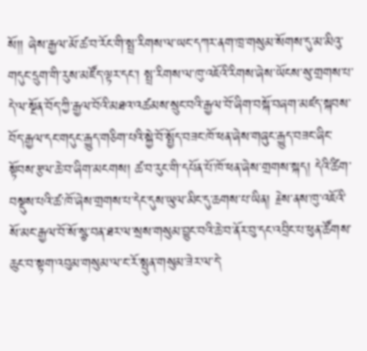སོ།། ཞེས་རྒྱལ་མོ་ཚ་བ་རོང་གི་སྤྲ་རིགས་ལ་ཡང་དཀར་ནག་ཁྲ་གསུམ་སོགས་དུ་མ་མིའུ་གདུང་དྲུག་གི་རུས་མཛོད་ལྟར་དང་། སྤྲ་རིགས་ལ་ཁུ་འཇོའི་རིགས་ཞེས་ཡོངས་སུ་གྲགས་པ་དེ་ལ་སྔོན་བོད་ཀྱི་རྒྱལ་བོའི་མཐའ་འཚམས་སྲུང་བའི་རྒྱལ་བོ་ཞིག་བསྐོ་བཞག་མཛད་སྐབས་བོད་རྒྱལ་དང་གདུང་རྒྱུད་གཅིག་པའི་སྐྱེ་བོ་སྤྱོད་བཟང་ཁོ་ཕན་ཞེས་གཞུང་རྒྱུད་བཟང་ཞིང་སྟོབས་རྩལ་ཆེ་བ་ཞིག་མངགས། ཚ་བ་རུང་གི་དཔོན་པོ་ཁོ་ཕན་ཞེས་གྲགས་སྐད། དེའི་ཚིག་བསྡུས་པའི་ཚ་ཁོ་ཞེས་གྲགས་པ་དེང་དུས་ཡུལ་མིང་དུ་ཆགས་པ་ཡིན། རྗེས་ནས་ཁུ་འཇོའི་སོ་མང་རྒྱལ་བོ་སོ་སྩ་བན་ཐར་ལ་སྲས་གསུམ་བྱུང་བའི་ཆེ་བ་ནོར་བུ་དང་འབྲིང་པ་ཕུན་ཚོགས་ཆུང་བ་སྟག་འབུམ་གསུམ་ལ་ང་རོ་སྤུན་གསུམ་ཟེར་ལ་དེ་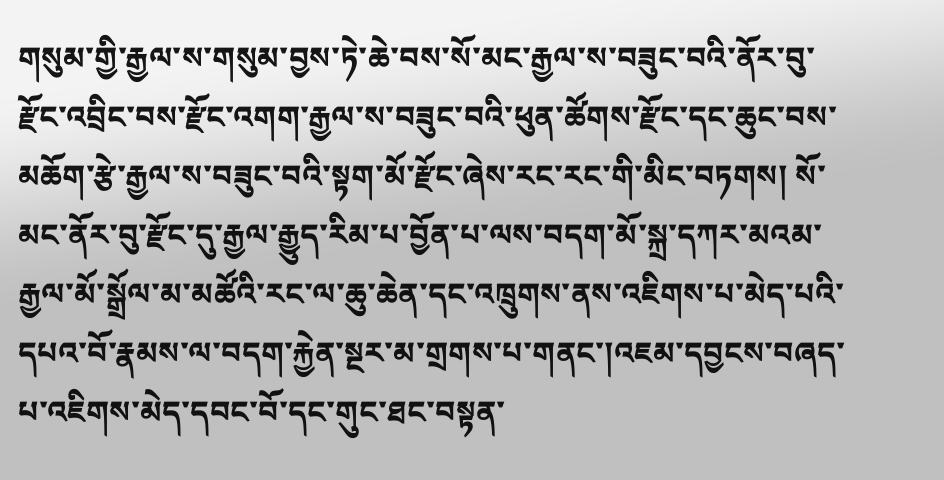གསུམ་གྱི་རྒྱལ་ས་གསུམ་བྱས་ཏེ་ཆེ་བས་སོ་མང་རྒྱལ་ས་བཟུང་བའི་ནོར་བུ་རྫོང་འབྲིང་བས་རྫོང་འགག་རྒྱལ་ས་བཟུང་བའི་ཕུན་ཚོགས་རྫོང་དང་ཆུང་བས་མཆོག་རྩེ་རྒྱལ་ས་བཟུང་བའི་སྟག་མོ་རྫོང་ཞེས་རང་རང་གི་མིང་བཏགས། སོ་མང་ནོར་བུ་རྫོང་དུ་རྒྱལ་རྒྱུད་རིམ་པ་བྱོན་པ་ལས་བདག་མོ་སྐྲ་དཀར་མའམ་རྒྱལ་མོ་སྒྲོལ་མ་མཚོའི་རང་ལ་ཆུ་ཆེན་དང་འཁྲུགས་ནས་འཇིགས་པ་མེད་པའི་དཔའ་བོ་རྣམས་ལ་བདག་རྐྱེན་སྔར་མ་གྲགས་པ་གནང་།འཇམ་དབྱངས་བཞད་པ་འཇིགས་མེད་དབང་བོ་དང་གུང་ཐང་བསྟན་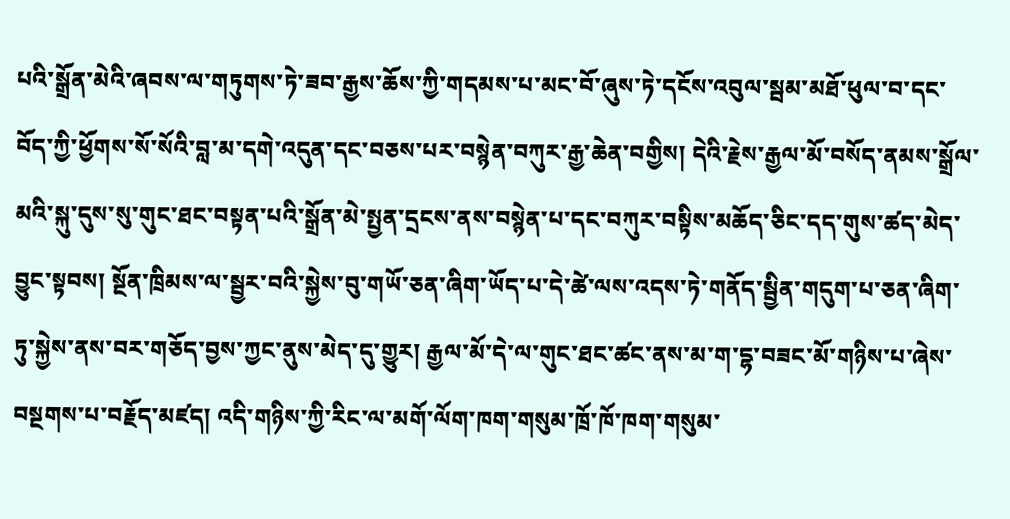པའི་སྒྲོན་མེའི་ཞབས་ལ་གཏུགས་ཏེ་ཟབ་རྒྱས་ཆོས་ཀྱི་གདམས་པ་མང་བོ་ཞུས་ཏེ་དངོས་འབུལ་སྦམ་མཐོ་ཕུལ་བ་དང་བོད་ཀྱི་ཕྱོགས་སོ་སོའི་བླ་མ་དགེ་འདུན་དང་བཅས་པར་བསྙེན་བཀུར་རྒྱ་ཆེན་བགྱིས། དེའི་རྗེས་རྒྱལ་མོ་བསོད་ནམས་སྒྲོལ་མའི་སྐུ་དུས་སུ་གུང་ཐང་བསྟན་པའི་སྒྲོན་མེ་སྤྱན་དྲངས་ནས་བསྙེན་པ་དང་བཀུར་བསྟིས་མཆོད་ཅིང་དད་གུས་ཚད་མེད་བྱུང་སྟབས། སྔོན་ཁྲིམས་ལ་སྦྱར་བའི་སྐྱེས་བུ་གཡོ་ཅན་ཞིག་ཡོད་པ་དེ་ཚེ་ལས་འདས་ཏེ་གནོད་སྦྱིན་གདུག་པ་ཅན་ཞིག་ཏུ་སྐྱེས་ནས་བར་གཅོད་བྱས་ཀྱང་ནུས་མེད་དུ་གྱུར། རྒྱལ་མོ་དེ་ལ་གུང་ཐང་ཚང་ནས་མ་ག་དྷ་བཟང་མོ་གཉིས་པ་ཞེས་བསྔགས་པ་བརྗོད་མཛད། འདི་གཉིས་ཀྱི་རིང་ལ་མགོ་ལོག་ཁག་གསུམ་ཁྲོ་ཁོ་ཁག་གསུམ་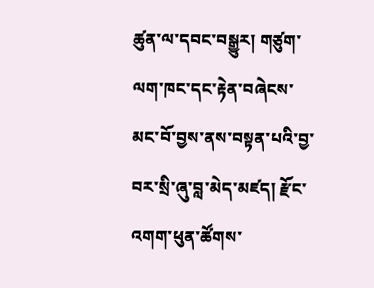ཚུན་ལ་དབང་བསྒྱུར། གཙུག་ལག་ཁང་དང་རྟེན་བཞེངས་མང་བོ་བྱས་ནས་བསྟན་པའི་བྱ་བར་སྲི་ཞུ་བླ་མེད་མཛད། རྫོང་འགག་ཕུན་ཚོགས་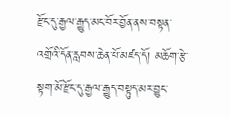རྫོང་དུ་རྒྱལ་རྒྱུད་མང་བོར་བྱོན་ནས་བསྟན་འགྲོའི་དོན་རླབས་ཆེན་པོ་མཛད་དོ། མཆོག་རྩེ་སྟག་མོ་རྫོང་དུ་རྒྱལ་རྒྱུད་བསྟུད་མར་བྱུང་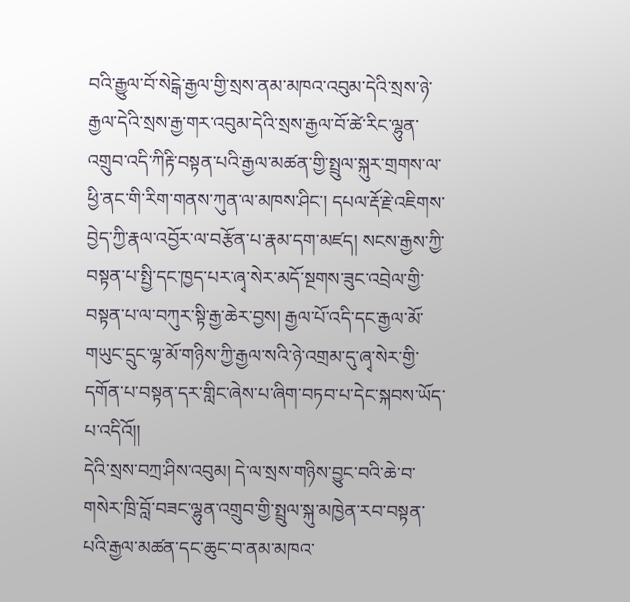བའི་རྒྱུལ་བོ་སེངྒེ་རྒྱལ་གྱི་སྲས་ནམ་མཁའ་འབུམ་དེའི་སྲས་ཉེ་རྒྱལ་དེའི་སྲས་རྒྱ་གར་འབུམ་དེའི་སྲས་རྒྱལ་བོ་ཚེ་རིང་ལྷུན་འགྲུབ་འདི་ཀིརྟི་བསྟན་པའི་རྒྱལ་མཚན་གྱི་སྤྲུལ་སྐུར་གྲགས་ལ་ཕྱི་ནང་གི་རིག་གནས་ཀུན་ལ་མཁས་ཤིང་། དཔལ་རྡོ་རྗེ་འཇིགས་བྱེད་ཀྱི་རྣལ་འབྱོར་ལ་བརྩོན་པ་རྣམ་དག་མཛད། སངས་རྒྱས་ཀྱི་བསྟན་པ་སྤྱི་དང་ཁྱད་པར་ཞྭ་སེར་མདོ་སྔགས་ཟུང་འབྲེལ་གྱི་བསྟན་པ་ལ་བཀུར་སྟི་རྒྱ་ཆེར་བྱས། རྒྱལ་པོ་འདི་དང་རྒྱལ་མོ་གཡུང་དྲུང་ལྷ་མོ་གཉིས་ཀྱི་རྒྱལ་སའི་ཉེ་འགྲམ་དུ་ཞྭ་སེར་གྱི་དགོན་པ་བསྟན་དར་གླིང་ཞེས་པ་ཞིག་བཏབ་པ་དེང་སྐབས་ཡོད་པ་འདིའོ།།
དེའི་སྲས་བཀྲ་ཤིས་འབུམ། དེ་ལ་སྲས་གཉིས་བྱུང་བའི་ཆེ་བ་གསེར་ཁྲི་བློ་བཟང་ལྷུན་འགྲུབ་གྱི་སྤྲུལ་སྐུ་མཁྱེན་རབ་བསྟན་པའི་རྒྱལ་མཚན་དང་ཆུང་བ་ནམ་མཁའ་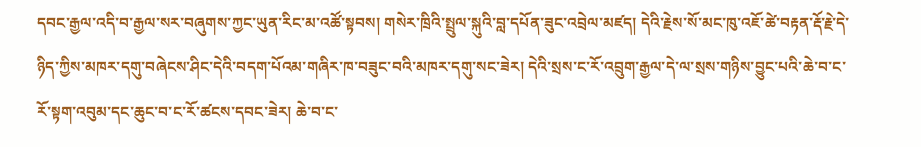དབང་རྒྱལ་འདི་བ་རྒྱལ་སར་བཞུགས་ཀྱང་ཡུན་རིང་མ་འཚོ་སྟབས། གསེར་ཁྲིའི་སྤྲུལ་སྐུའི་བླ་དཔོན་ཟུང་འབྲེལ་མཛད། དེའི་རྗེས་སོ་མང་ཁུ་འཇོ་ཚེ་བརྟན་རྡོ་རྗེ་དེ་ཉིད་ཀྱིས་མཁར་དགུ་བཞེངས་ཤིང་དེའི་བདག་པོའམ་གཞིར་ཁ་བཟུང་བའི་མཁར་དགུ་སང་ཟེར། དེའི་སྲས་ང་རོ་འབྲུག་རྒྱལ་དེ་ལ་སྲས་གཉིས་བྱུང་པའི་ཆེ་བ་ང་རོ་སྟག་འབུམ་དང་ཆུང་བ་ང་རོ་ཚངས་དབང་ཟེར། ཆེ་བ་ང་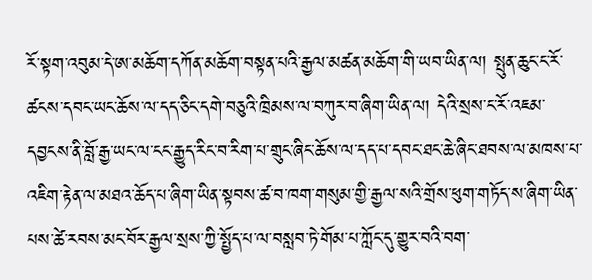རོ་སྟག་འབུམ་དེ་ཨ་མཆོག་དཀོན་མཆོག་བསྟན་པའི་རྒྱལ་མཚན་མཆོག་གི་ཡབ་ཡིན་ལ། སྤུན་ཆུང་ང་རོ་ཚངས་དབང་ཡང་ཆོས་ལ་དད་ཅིང་དགེ་བཅུའི་ཁྲིམས་ལ་བཀུར་བ་ཞིག་ཡིན་ལ། དེའི་སྲས་ང་རོ་འཇམ་དབྱངས་ནི་བློ་རྒྱ་ཡང་ལ་ངང་རྒྱུད་རིང་བ་རིག་པ་གྲུང་ཞིང་ཆོས་ལ་དད་པ་དབང་ཐང་ཆེ་ཞིང་ཐབས་ལ་མཁས་པ་འཇིག་རྟེན་ལ་མཐའ་ཆོད་པ་ཞིག་ཡིན་སྟབས་ཚ་བ་ཁག་གསུམ་གྱི་རྒྱལ་སའི་གྲོས་ཕུག་གཏོད་ས་ཞིག་ཡིན་པས་ཚེ་རབས་མང་བོར་རྒྱལ་སྲས་ཀྱི་སྤྱོད་པ་ལ་བསླབ་ཏེ་གོམ་པ་ཀློང་དུ་གྱུར་བའི་བག་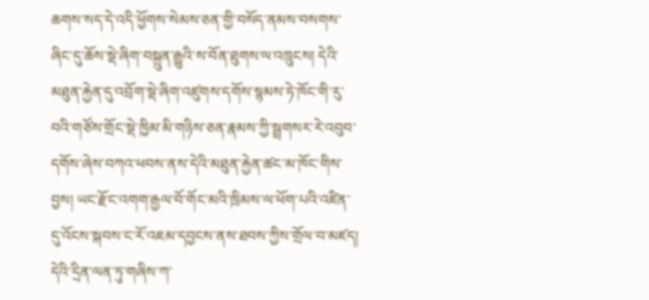ཆགས་སད་དེ་འདི་ཕྱོགས་སེམས་ཅན་གྱི་བསོད་ནམས་བསགས་ཞིང་དུ་ཆོས་སྡེ་ཞིག་བསྐྲུན་རྒྱུའི་ས་བོན་ཐུགས་ལ་འཁྲུངས། དེའི་མཐུན་རྐྱེན་དུ་འབྲོག་སྡེ་ཞིག་འཛུགས་དགོས་སྙམས་ཏེ་ཁོང་གི་རུ་བའི་གཙོས་གྲོང་སྡེ་ཁྱིམ་མི་གཉིས་ཅན་རྣམས་ཀྱི་སྦྲགསར་རེ་འབུབ་དགོས་ཞེས་བཀའ་ཕབས་ནས་དེའི་མཐུན་རྐྱེན་ཚང་མ་ཁོང་གིས་བྱས། ཡང་རྫོང་འགག་རྒྱལ་བོ་གོང་མའི་ཁྲིམས་ལ་ཕོག་པའི་འཛིན་དུ་འོངས་སྐབས་ང་རོ་འཇམ་དབྱངས་ནས་ཐབས་ཀྱིས་གྲོལ་བ་མཛད། དེའི་དྲིན་ལན་ཏུ་གཞིས་ཀ་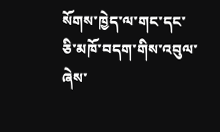སོགས་ཁྱེད་ལ་གང་དང་ཅི་མཁོ་བདག་གིས་འབུལ་ཞེས་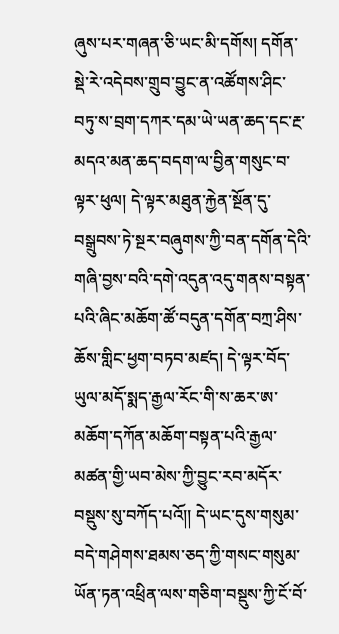ཞུས་པར་གཞན་ཅི་ཡང་མི་དགོས། དགོན་སྡེ་རེ་འདེབས་གྲུབ་བྱུང་ན་འཚོགས་ཤིང་བཏུ་ས་བྲག་དཀར་དམ་ཡེ་ཡན་ཆད་དང་རྔ་མདའ་མན་ཆད་བདག་ལ་བྱིན་གསུང་བ་ལྟར་ཕུལ། དེ་ལྟར་མཐུན་རྐྱེན་སྔོན་དུ་བསྒྲུབས་ཏེ་སྔར་བཞུགས་ཀྱི་བན་དགོན་དེའི་གཞི་བྱས་བའི་དགེ་འདུན་འདུ་གནས་བསྟན་པའི་ཞིང་མཆོག་ཚོ་བདུན་དགོན་བཀྲ་ཤིས་ཆོས་གླིང་ཕྱག་བཏབ་མཛད། དེ་ལྟར་བོད་ཡུལ་མདོ་སྨད་རྒྱལ་རོང་གི་ས་ཆར་ཨ་མཆོག་དཀོན་མཆོག་བསྟན་པའི་རྒྱལ་མཚན་གྱི་ཡབ་མེས་ཀྱི་བྱུང་རབ་མདོར་བསྡུས་སུ་བཀོད་པའོ།། དེ་ཡང་དུས་གསུམ་བདེ་གཤེགས་ཐམས་ཅད་ཀྱི་གསང་གསུམ་ཡོན་ཏན་འཕྲིན་ལས་གཅིག་བསྡུས་ཀྱི་ངོ་བོ་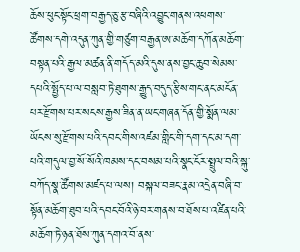ཆོས་ཕུང་སྟོང་ཕྲག་བརྒྱད་ཅུ་རྩ་བཞིའི་འབྱུང་གནས་འཕགས་ཚོགས་དགེ་འདུན་ཀུན་གྱི་གཙུག་བརྒྱན་ཨ་མཆོག་དཀོན་མཆོག་བསྟན་པའི་རྒྱལ་མཚན་ནི་གདོད་མའི་དུས་ནས་བྱང་ཆུབ་སེམས་དཔའི་སྤྱོད་པ་ལ་བསླབ་ཏེ་ཐུགས་རྒྱུད་བདུད་རྩིས་གང་ནང་མངོན་པར་རྫོགས་པར་སངས་རྒྱས་ཟིན་ན་ཡང་གཞན་དོན་གྱི་སྨོན་ལམ་ཡོངས་སུ་རྫོགས་པའི་དབང་གིས་འཛམ་གླིང་གི་དག་དང་མ་དག་པའི་གདུལ་བྱ་སོ་སོའི་ཁམས་དང་བསམ་པའི་སྣང་ངོར་སྤྲུལ་བའི་སྐུ་བཀོད་སྣ་ཚོགས་མཛད་པ་ལས། བསྐལ་བཟང་རྣམ་འདྲེན་བཞི་བ་སྟོན་མཆོག་ཐུབ་པའི་དབང་བོའི་ཉེ་བར་གནས་བ་ཐོས་པ་འཛིན་པའི་མཆོག་ཏེ་ཉན་ཐོས་ཀུན་དགའ་བོ་ནས་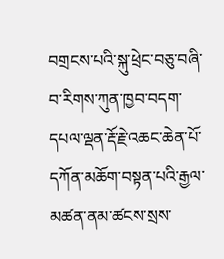བགྲངས་པའི་སྐུ་ཕྲེང་བཅུ་བཞི་བ་རིགས་ཀུན་ཁྱབ་བདག་དཔལ་ལྡན་རྡོ་རྗེ་འཆང་ཆེན་པོ་དཀོན་མཆོག་བསྟན་པའི་རྒྱལ་མཚན་ནམ་ཚངས་སྲས་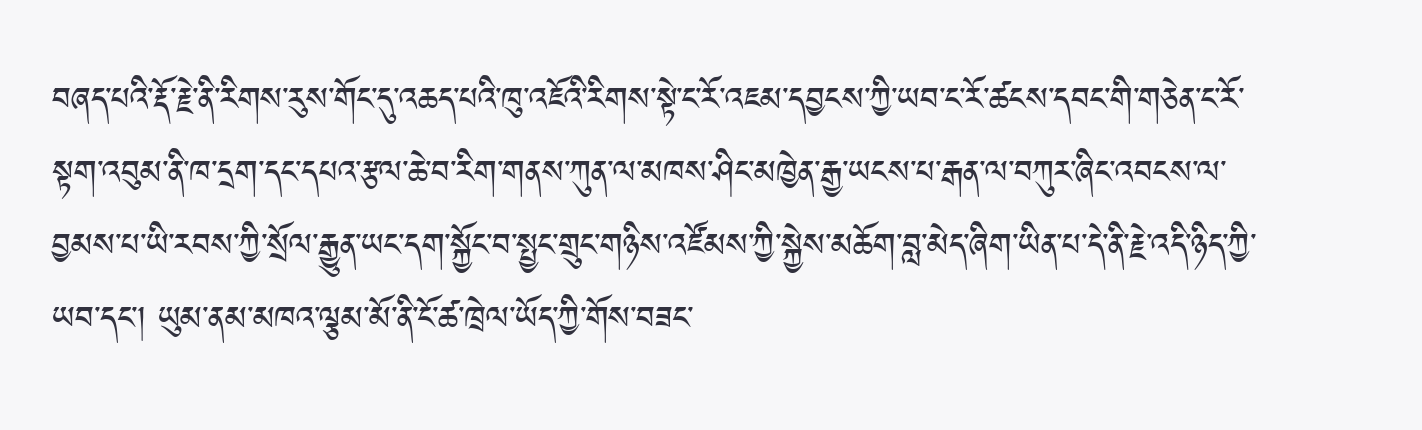བཞད་པའི་རྡོ་རྗེ་ནི་རིགས་རུས་གོང་དུ་འཆད་པའི་ཁུ་འཇོའི་རིགས་སྟེ་ང་རོ་འཇམ་དབྱངས་ཀྱི་ཡབ་ང་རོ་ཚངས་དབང་གི་གཅེན་ང་རོ་སྟག་འབུམ་ནི་ཁ་དྲག་དང་དཔའ་རྩལ་ཆེ་བ་རིག་གནས་ཀུན་ལ་མཁས་ཤིང་མཁྱེན་རྒྱ་ཡངས་པ་རྒན་ལ་བཀུར་ཞིང་འབངས་ལ་བྱམས་པ་ཡི་རབས་ཀྱི་སྲོལ་རྒྱུན་ཡང་དག་སྐྱོང་བ་སྤྱང་གྲུང་གཉིས་འཛོམས་ཀྱི་སྐྱེས་མཆོག་བླ་མེད་ཞིག་ཡིན་པ་དེ་ནི་རྗེ་འདི་ཉིད་ཀྱི་ཡབ་དང་། ཡུམ་ནམ་མཁའ་ལྕམ་མོ་ནི་ངོ་ཚ་ཁྲེལ་ཡོད་ཀྱི་གོས་བཟང་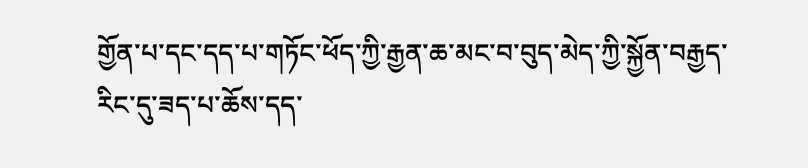གྱོན་པ་དང་དད་པ་གཏོང་ཕོད་ཀྱི་རྒྱན་ཆ་མང་བ་བུད་མེད་ཀྱི་སྐྱོན་བརྒྱད་རིང་དུ་ཟད་པ་ཆོས་དད་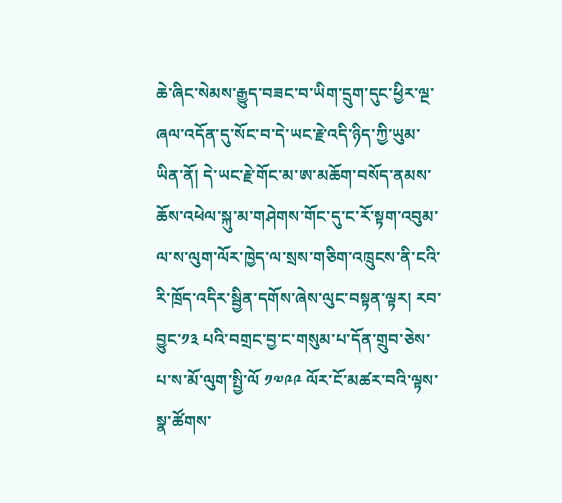ཆེ་ཞིང་སེམས་རྒྱུད་བཟང་བ་ཡིག་དྲུག་དུང་ཕྱིར་ལྔ་ཞལ་འདོན་དུ་སོང་བ་དེ་ཡང་རྗེ་འདི་ཉིད་ཀྱི་ཡུམ་ཡིན་ནོ། དེ་ཡང་རྗེ་གོང་མ་ཨ་མཆོག་བསོད་ནམས་ཆོས་འཕེལ་སྐུ་མ་གཤེགས་གོང་དུ་ང་རོ་སྟག་འབུམ་ལ་ས་ལུག་ལོར་ཁྱེད་ལ་སྲས་གཅིག་འཁྲུངས་ནི་ངའི་རི་ཁྲོད་འདིར་སྦྱིན་དགོས་ཞེས་ལུང་བསྟན་ལྟར། རབ་བྱུང་༡༣ པའི་བགྲང་བྱ་ང་གསུམ་པ་དོན་གྲུབ་ཅེས་པ་ས་མོ་ལུག་སྤྱི་ལོ ༡༧༩༩ ལོར་ངོ་མཚར་བའི་ལྟས་སྣ་ཚོགས་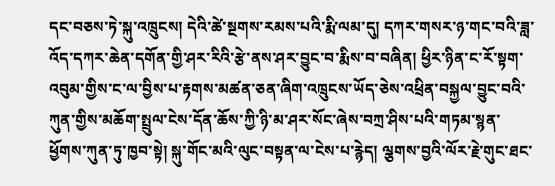དང་བཅས་ཏེ་སྐུ་འཁྲུངས། དེའི་ཚེ་སྔགས་རམས་པའི་རྨི་ལམ་དུ། དཀར་གསར་ཉ་གང་བའི་ཟླ་འོད་དཀར་ཆེན་དགོན་གྱི་ཤར་རིའི་རྩེ་ནས་ཤར་བྱུང་བ་རྨིས་བ་བཞིན། ཕྱིར་ཉིན་ང་རོ་སྟག་འབུམ་གྱིས་ང་ལ་བྱིས་པ་རྟགས་མཚན་ཅན་ཞིག་འཁྲུངས་ཡོད་ཅེས་འཕྲིན་བསྐྱལ་བྱུང་བའི་ཀུན་གྱིས་མཆོག་སྤྲུལ་ངེས་དོན་ཆོས་ཀྱི་ཉི་མ་ཤར་སོང་ཞེས་བཀྲ་ཤིས་པའི་གཏམ་སྙན་ཕྱོགས་ཀུན་ཏུ་ཁྱབ་སྟེ། སྐུ་གོང་མའི་ལུང་བསྟན་ལ་ངེས་པ་རྙེད། ལྕགས་བྱའི་ལོར་རྗེ་གུང་ཐང་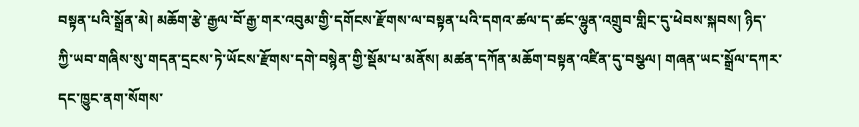བསྟན་པའི་སྒྲོན་མེ། མཆོག་རྩེ་རྒྱལ་བོ་རྒྱ་གར་འབུམ་གྱི་དགོངས་རྫོགས་ལ་བསྟན་པའི་དགའ་ཚལ་ད་ཚང་ལྷུན་འགྲུབ་གླིང་དུ་ཕེབས་སྐབས། ཉིད་ཀྱི་ཡབ་གཞིས་སུ་གདན་དྲངས་ཏེ་ཡོངས་རྫོགས་དགེ་བསྙེན་གྱི་སྡོམ་པ་མནོས། མཚན་དཀོན་མཆོག་བསྟན་འཛིན་དུ་བསྩལ། གཞན་ཡང་སྒྲོལ་དཀར་དང་ཁྱུང་ནག་སོགས་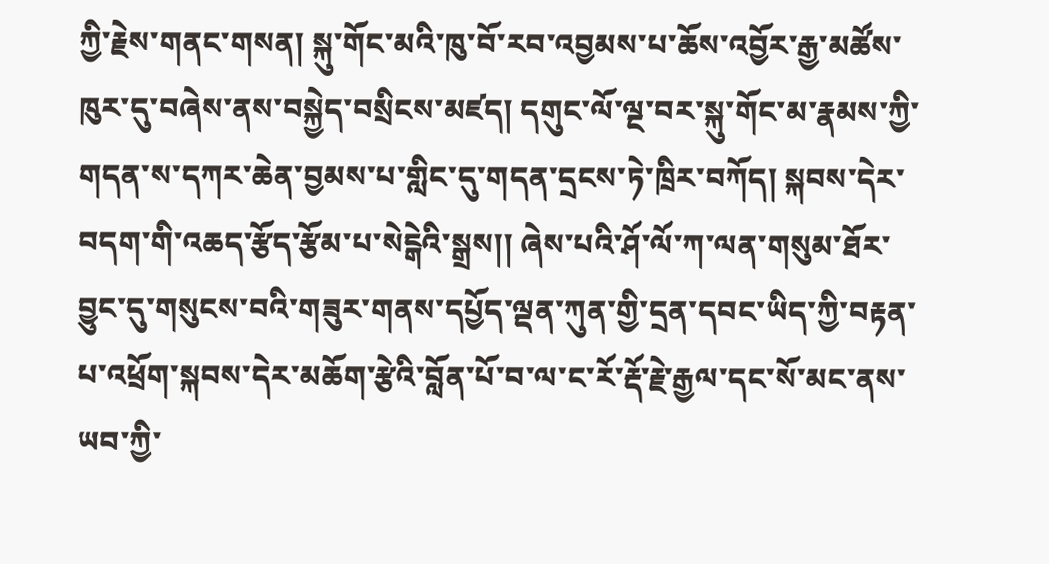ཀྱི་རྗེས་གནང་གསན། སྐུ་གོང་མའི་ཁུ་བོ་རབ་འབྱམས་པ་ཆོས་འབྱོར་རྒྱ་མཚོས་ཁུར་དུ་བཞེས་ནས་བསྐྱེད་བསྲིངས་མཛད། དགུང་ལོ་ལྔ་བར་སྐུ་གོང་མ་རྣམས་ཀྱི་གདན་ས་དཀར་ཆེན་བྱམས་པ་གླིང་དུ་གདན་དྲངས་ཏེ་ཁྲིར་བཀོད། སྐབས་དེར་བདག་གི་འཆད་རྩོད་རྩོམ་པ་སེངྒེའི་སྒྲས།། ཞེས་པའི་ཤོ་ལོ་ཀ་ལན་གསུམ་ཐོར་བྱུང་དུ་གསུངས་བའི་གཟུར་གནས་དཔྱོད་ལྡན་ཀུན་གྱི་དྲན་དབང་ཡིད་ཀྱི་བརྟན་པ་འཕྲོག་སྐབས་དེར་མཆོག་རྩེའི་བློན་པོ་བ་ལ་ང་རོ་རྡོ་རྗེ་རྒྱལ་དང་སོ་མང་ནས་ཡབ་ཀྱི་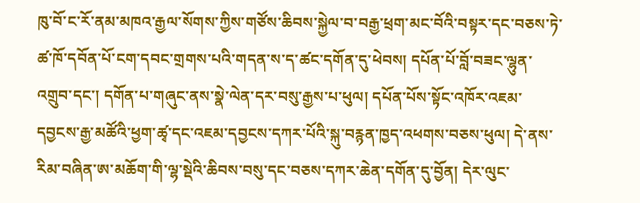ཁུ་བོ་ང་རོ་ནམ་མཁའ་རྒྱལ་སོགས་ཀྱིས་གཙོས་ཆིབས་སྐྱེལ་བ་བརྒྱ་ཕྲག་མང་བོའི་བསྟར་དང་བཅས་ཏེ་ཚ་ཁོ་དབོན་པོ་ངག་དབང་གྲགས་པའི་གདན་ས་ད་ཚང་དགོན་དུ་ཕེབས། དཔོན་པོ་བློ་བཟང་ལྷུན་འགྲུབ་དང་། དགོན་པ་གཞུང་ནས་སྣེ་ལེན་དར་བསུ་རྒྱས་པ་ཕུལ། དཔོན་པོས་སྟོང་འཁོར་འཇམ་དབྱངས་རྒྱ་མཚོའི་ཕྱག་ཚྭ་དང་འཇམ་དབྱངས་དཀར་པོའི་སྐུ་བརྙན་ཁྱད་འཕགས་བཅས་ཕུལ། དེ་ནས་རིམ་བཞིན་ཨ་མཆོག་གི་ལྷ་སྡེའི་ཆིབས་བསུ་དང་བཅས་དཀར་ཆེན་དགོན་དུ་བྱོན། དེར་ལུང་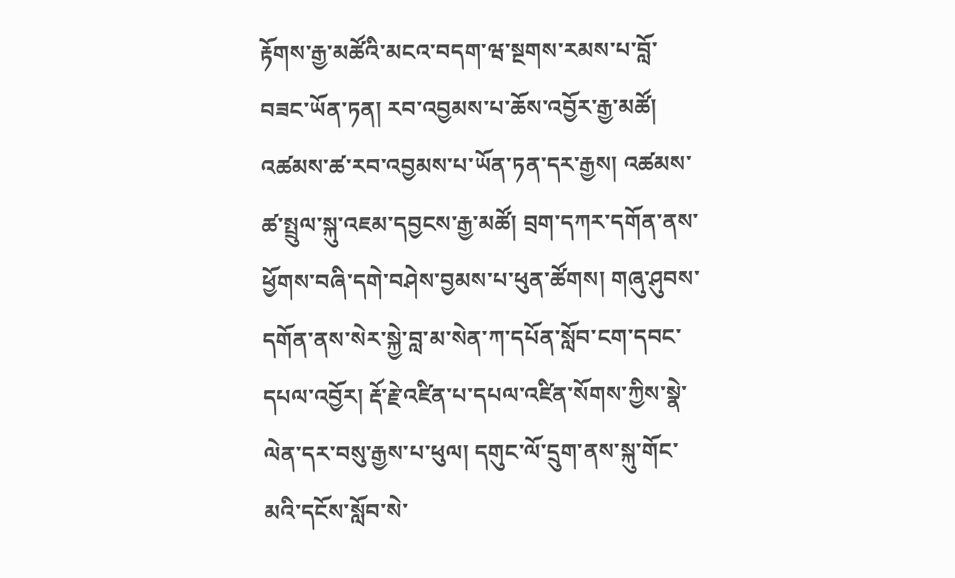རྟོགས་རྒྱ་མཚོའི་མངའ་བདག་ཝ་སྔགས་རམས་པ་བློ་བཟང་ཡོན་ཏན། རབ་འབྱམས་པ་ཆོས་འབྱོར་རྒྱ་མཚོ། འཚམས་ཚ་རབ་འབྱམས་པ་ཡོན་ཏན་དར་རྒྱས། འཚམས་ཚ་སྤྲུལ་སྐུ་འཇམ་དབྱངས་རྒྱ་མཚོ། བྲག་དཀར་དགོན་ནས་ཕྱོགས་བཞི་དགེ་བཤེས་བྱམས་པ་ཕུན་ཚོགས། གཞུ་ཤུབས་དགོན་ནས་སེར་སྐྱེ་བླ་མ་སེན་ཀ་དཔོན་སློབ་ངག་དབང་དཔལ་འབྱོར། རྡོ་རྗེ་འཛིན་པ་དཔལ་འཛིན་སོགས་ཀྱིས་སྣེ་ལེན་དར་བསུ་རྒྱས་པ་ཕུལ། དགུང་ལོ་དྲུག་ནས་སྐུ་གོང་མའི་དངོས་སློབ་སེ་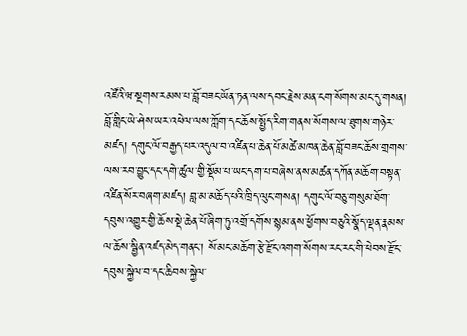འཛོའི་ཝ་སྔགས་རམས་པ་བློ་བཟང་ཡོན་ཏན་ལས་དབང་རྗེས་མན་ངག་སོགས་མང་དུ་གསན། བློ་གླིང་ཡེ་ཤེས་ཡར་འཕེལ་ལས་ཀློག་དང་ཆོས་སྤྱོད་རིག་གནས་སོགས་ལ་ཐུགས་གཉེར་མཛད། དགུང་ལོ་བརྒྱད་པར་འདུལ་བ་འཛིན་པ་ཆེན་པོ་མཚེ་མཁན་ཆེན་བློ་བཟང་ཆོས་གྲགས་ལས་རབ་བྱུང་དང་དགེ་ཚུལ་གྱི་སྡོམ་པ་ཡང་དག་པ་བཞེས་ནས་མཚན་དཀོན་མཆོག་བསྟན་འཛིན་སོར་བཞག་མཛད། བླ་མ་མཆོད་པའི་ཁྲིད་ལུང་གསན། དགུང་ལོ་བཅུ་གསུམ་ཐོག་དབུས་འགྱུར་གྱི་ཆོས་སྡེ་ཆེན་པོ་ཞིག་ཏུ་འགྲོ་དགོས་སྙམ་ནས་ཕྱོགས་བཅུའི་སྣོད་ལྡན་རྣམས་ལ་ཆོས་སྦྱིན་འཛད་མེད་གནང་། སོ་མང་མཆོག་རྩེ་རྫོང་འགག་སོགས་རང་རང་གི་ཕེབས་རྫོང་དབུས་སྐྱེལ་བ་དང་ཆིབས་སྐྱེལ་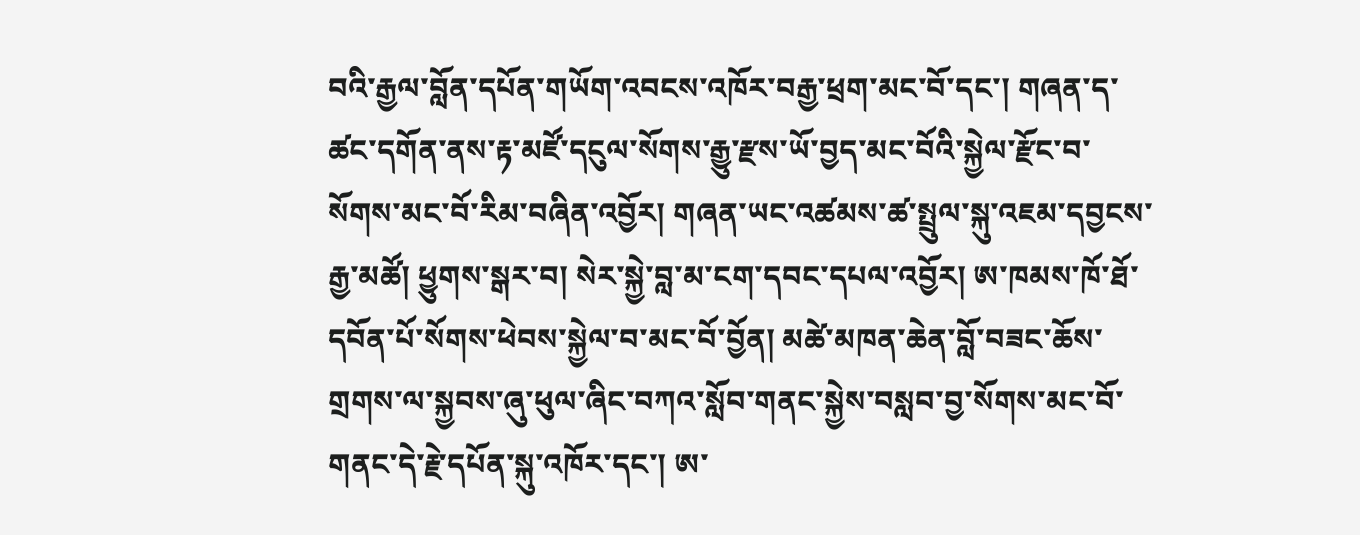བའི་རྒྱལ་བློན་དཔོན་གཡོག་འབངས་འཁོར་བརྒྱ་ཕྲག་མང་བོ་དང་། གཞན་ད་ཚང་དགོན་ནས་རྟ་མཛོ་དངུལ་སོགས་རྒྱུ་རྫས་ཡོ་བྱད་མང་བོའི་སྐྱེལ་རྫོང་བ་སོགས་མང་བོ་རིམ་བཞིན་འབྱོར། གཞན་ཡང་འཚམས་ཚ་སྤྲུལ་སྐུ་འཇམ་དབྱངས་རྒྱ་མཚོ། ཕྱུགས་སྒར་བ། སེར་སྐྱེ་བླ་མ་ངག་དབང་དཔལ་འབྱོར། ཨ་ཁམས་ཁོ་ཐོ་དབོན་པོ་སོགས་ཕེབས་སྐྱེལ་བ་མང་བོ་བྱོན། མཚེ་མཁན་ཆེན་བློ་བཟང་ཆོས་གྲགས་ལ་སྐྱབས་ཞུ་ཕུལ་ཞིང་བཀའ་སློབ་གནང་སྐྱེས་བསླབ་བྱ་སོགས་མང་བོ་གནང་དེ་རྗེ་དཔོན་སྐུ་འཁོར་དང་། ཨ་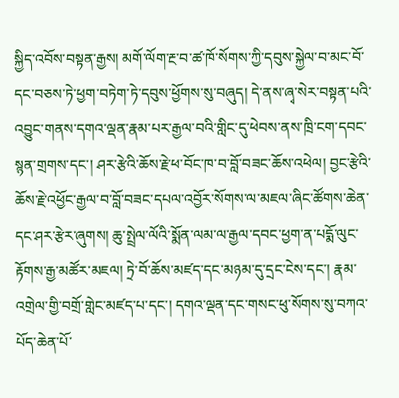སྐྱིད་འབོས་བསྟན་རྒྱས། མགོ་ལོག་རྔ་བ་ཚ་ཁོ་སོགས་ཀྱི་དབུས་སྐྱེལ་བ་མང་བོ་དང་བཅས་ཏེ་ཕྱག་བཏེག་ཏེ་དབུས་ཕྱོགས་སུ་བཞུད། དེ་ནས་ཞྭ་སེར་བསྟན་པའི་འབྱུང་གནས་དགའ་ལྡན་རྣམ་པར་རྒྱལ་བའི་གླིང་དུ་ཕེབས་ནས་ཁྲི་ངག་དབང་སྙན་གྲགས་དང་། ཤར་རྩེའི་ཆོས་རྗེ་ཕ་བོང་ཁ་བ་བློ་བཟང་ཆོས་འཕེལ། བྱང་རྩེའི་ཆོས་རྗེ་འཕྱོང་རྒྱལ་བ་བློ་བཟང་དཔལ་འབྱོར་སོགས་ལ་མཇལ་ཞིང་ཚོགས་ཆེན་དང་ཤར་རྩེར་ཞུགས། ཆུ་སྤྲེལ་ལོའི་སྨོན་ལམ་ལ་རྒྱལ་དབང་ཕྱག་ན་པདྨོ་ལུང་རྟོགས་རྒྱ་མཚོར་མཇལ། ཏྲེ་བོ་ཆོས་མཛད་དང་མཉམ་དུ་དྲང་ངེས་དང་། རྣམ་འགྲེལ་གྱི་བགྲོ་གླེང་མཛད་པ་དང་། དགའ་ལྡན་དང་གསང་ཕུ་སོགས་སུ་བཀའ་པོད་ཆེན་པོ་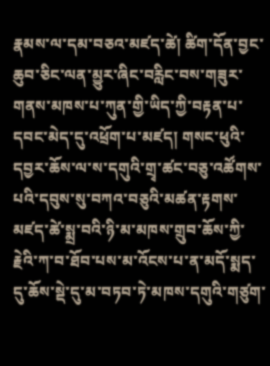རྣམས་ལ་དམ་བཅའ་མཛད་ཚེ། ཚིག་དོན་བྱང་ཆུབ་ཅིང་ལན་མྱུར་ཞིང་བརླིང་བས་གཟུར་གནས་མཁས་པ་ཀུན་གྱི་ཡིད་ཀྱི་བརྟན་པ་དབང་མེད་དུ་འཕྲོག་པ་མཛད། གསང་ཕུའི་དབྱར་ཆོས་ལ་ས་དགུའི་གྲྭ་ཚང་བཅུ་འཚོགས་པའི་དབུས་སུ་བཀའ་བཅུའི་མཚན་རྟགས་མཛད་ཚེ་སྨྲ་བའི་ཉི་མ་མཁས་གྲུབ་ཆོས་ཀྱི་རྗེའི་ཀ་བ་ཐོབ་པས་མ་འོངས་པ་ན་མདོ་སྨད་དུ་ཆོས་སྡེ་དུ་མ་བཏབ་ཏེ་མཁས་དགུའི་གཙུག་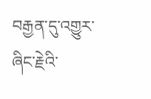བརྒྱན་དུ་འགྱུར་ཞིང་རྗེའི་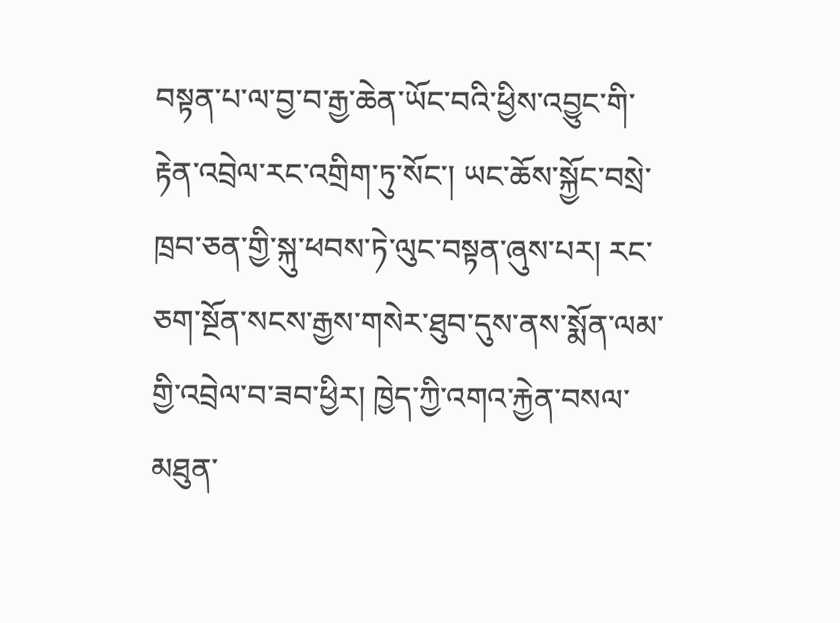བསྟན་པ་ལ་བྱ་བ་རྒྱ་ཆེན་ཡོང་བའི་ཕྱིས་འབྱུང་གི་རྟེན་འབྲེལ་རང་འགྲིག་ཏུ་སོང་། ཡང་ཆོས་སྐྱོང་བསྲེ་ཁྲབ་ཅན་གྱི་སྐུ་ཕབས་ཏེ་ལུང་བསྟན་ཞུས་པར། རང་ཅག་སྔོན་སངས་རྒྱས་གསེར་ཐུབ་དུས་ནས་སྨོན་ལམ་གྱི་འབྲེལ་བ་ཟབ་ཕྱིར། ཁྱེད་ཀྱི་འགའ་རྐྱེན་བསལ་མཐུན་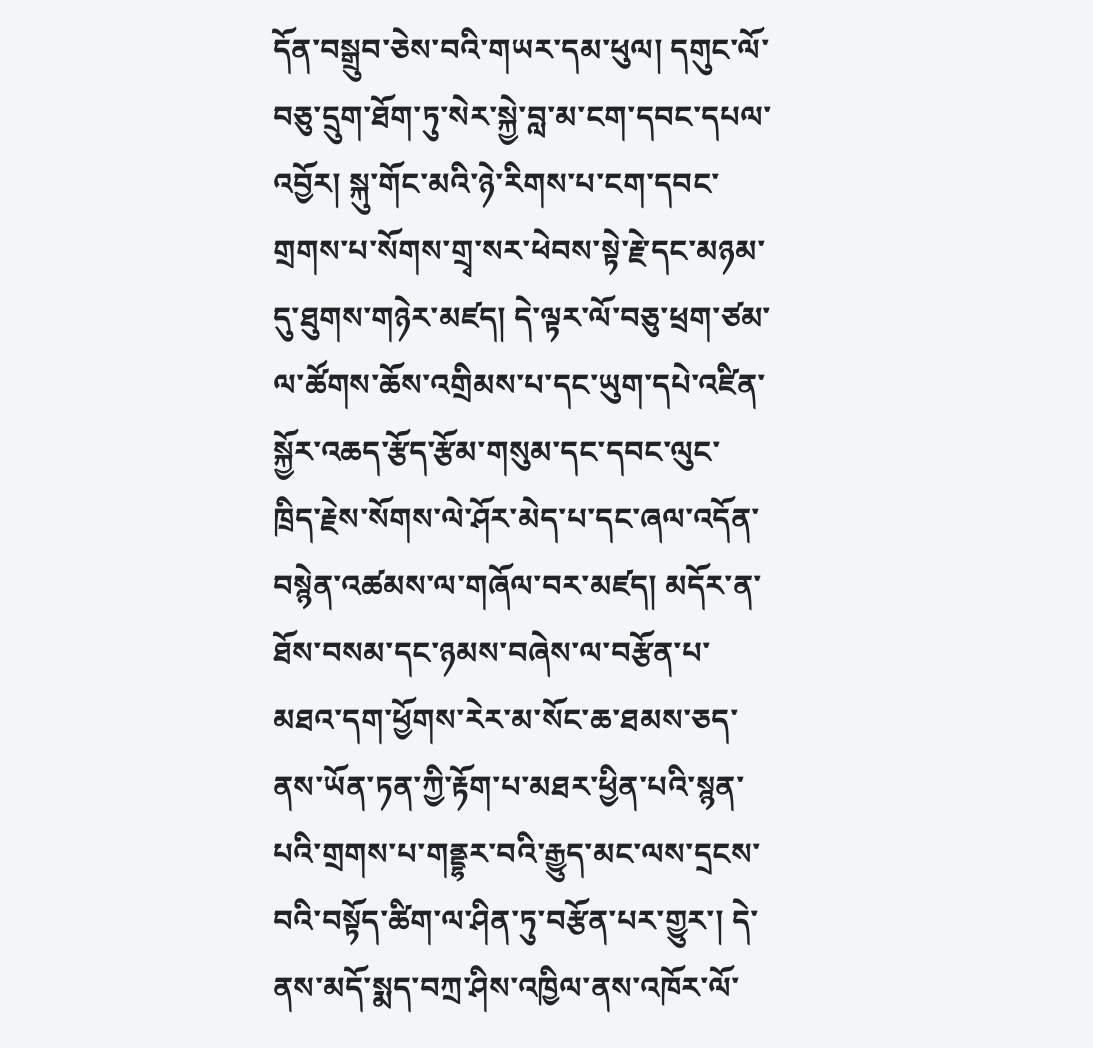དོན་བསྒྲུབ་ཅེས་བའི་གཡར་དམ་ཕུལ། དགུང་ལོ་བཅུ་དྲུག་ཐོག་ཏུ་སེར་སྐྱེ་བླ་མ་ངག་དབང་དཔལ་འབྱོར། སྐུ་གོང་མའི་ཉེ་རིགས་པ་ངག་དབང་གྲགས་པ་སོགས་གྲྭ་སར་ཕེབས་སྟེ་རྗེ་དང་མཉམ་དུ་ཐུགས་གཉེར་མཛད། དེ་ལྟར་ལོ་བཅུ་ཕྲག་ཙམ་ལ་ཚོགས་ཆོས་འགྲིམས་པ་དང་ཡུག་དཔེ་འཛིན་སྐྱོར་འཆད་རྩོད་རྩོམ་གསུམ་དང་དབང་ལུང་ཁྲིད་རྗེས་སོགས་ལེ་ཤོར་མེད་པ་དང་ཞལ་འདོན་བསྙེན་འཚམས་ལ་གཞོལ་བར་མཛད། མདོར་ན་ཐོས་བསམ་དང་ཉམས་བཞེས་ལ་བརྩོན་པ་མཐའ་དག་ཕྱོགས་རེར་མ་སོང་ཆ་ཐམས་ཅད་ནས་ཡོན་ཏན་ཀྱི་རྟོག་པ་མཐར་ཕྱིན་པའི་སྙན་པའི་གྲགས་པ་གནྡྷར་བའི་རྒྱུད་མང་ལས་དྲངས་བའི་བསྟོད་ཚིག་ལ་ཤིན་ཏུ་བརྩོན་པར་གྱུར་། དེ་ནས་མདོ་སྨད་བཀྲ་ཤིས་འཁྱིལ་ནས་འཁོར་ལོ་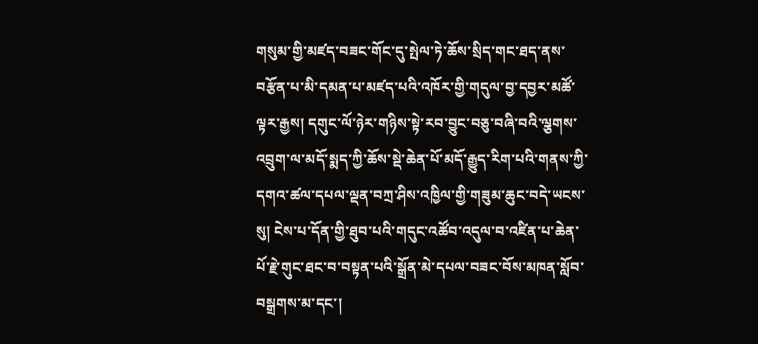གསུམ་གྱི་མཛད་བཟང་གོང་དུ་སྤེལ་ཏེ་ཆོས་སྲིད་གང་ཐད་ནས་བརྩོན་པ་མི་དམན་པ་མཛད་པའི་འཁོར་གྱི་གདུལ་བྱ་དབྱར་མཚོ་ལྟར་རྒྱས། དགུང་ལོ་ཉེར་གཉིས་སྟེ་རབ་བྱུང་བཅུ་བཞི་བའི་ལྕགས་འབྲུག་ལ་མདོ་སྨད་ཀྱི་ཆོས་སྡེ་ཆེན་པོ་མདོ་རྒྱུད་རིག་པའི་གནས་ཀྱི་དགའ་ཚལ་དཔལ་ལྡན་བཀྲ་ཤིས་འཁྱིལ་གྱི་གཟུམ་ཆུང་བདེ་ཡངས་སུ། ངེས་པ་དོན་གྱི་ཐུབ་པའི་གདུང་འཚོབ་འདུལ་བ་འཛིན་པ་ཆེན་པོ་རྗེ་གུང་ཐང་བ་བསྟན་པའི་སྒྲོན་མེ་དཔལ་བཟང་བོས་མཁན་སློབ་བསྒྲགས་མ་དང་།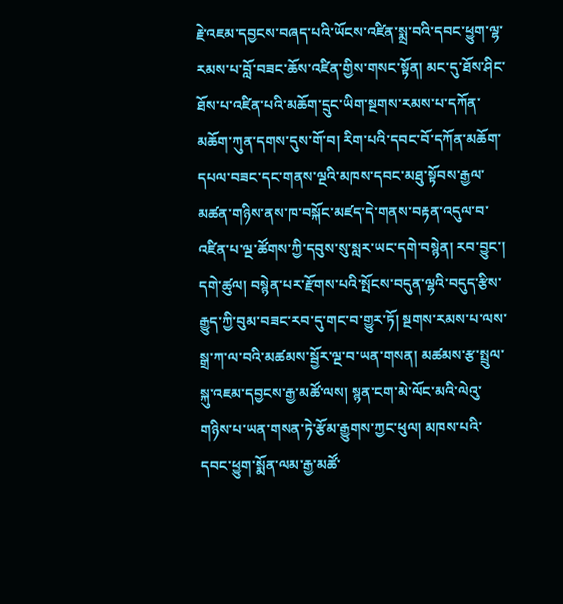རྗེ་འཇམ་དབྱངས་བཞད་པའི་ཡོངས་འཛིན་སྨྲ་བའི་དབང་ཕྱུག་ལྷ་རམས་པ་བློ་བཟང་ཆོས་འཛིན་གྱིས་གསང་སྟོན། མང་དུ་ཐོས་ཤིང་ཐོས་པ་འཛིན་པའི་མཆོག་དྲུང་ཡིག་སྔགས་རམས་པ་དཀོན་མཆོག་ཀུན་དགས་དུས་གོ་བ། རིག་པའི་དབང་བོ་དཀོན་མཆོག་དཔལ་བཟང་དང་གནས་ལྔའི་མཁས་དབང་མཐུ་སྟོབས་རྒྱལ་མཚན་གཉིས་ནས་ཁ་བསྐོང་མཛད་དེ་གནས་བརྟན་འདུལ་བ་འཛིན་པ་ལྔ་ཚོགས་ཀྱི་དབུས་སུ་སླར་ཡང་དགེ་བསྙེན། རབ་བྱུང་། དགེ་ཚུལ། བསྙེན་པར་རྫོགས་པའི་སྤོངས་བདུན་ལྷའི་བདུད་རྩིས་རྒྱུད་ཀྱི་བུམ་བཟང་རབ་དུ་གང་བ་གྱུར་ཏོ། སྔགས་རམས་པ་ལས་སྒྲ་ཀ་ལ་བའི་མཚམས་སྦྱོར་ལྔ་བ་ཡན་གསན། མཚམས་རྩ་སྤྲུལ་སྐུ་འཇམ་དབྱངས་རྒྱ་མཚོ་ལས། སྙན་ངག་མེ་ལོང་མའི་ལེའུ་གཉིས་པ་ཡན་གསན་ཏེ་རྩོམ་རྒྱུགས་ཀྱང་ཕུལ། མཁས་པའི་དབང་ཕྱུག་སྨོན་ལམ་རྒྱ་མཚོ་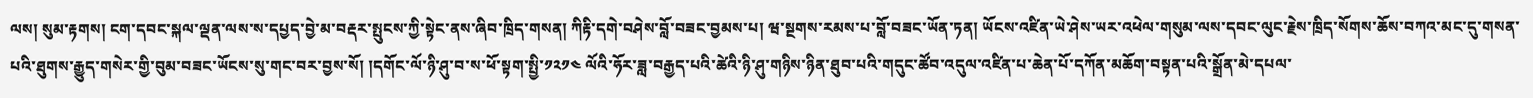ལས། སུམ་རྟགས། ངག་དབང་སྐལ་ལྡན་ལས་ས་དཔྱད་བྱེ་མ་བརྡར་སྤུངས་ཀྱི་སྟེང་ནས་ཞིབ་ཁྲིད་གསན། ཀིརྟི་དགེ་བཤེས་བློ་བཟང་བྱམས་པ། ཝ་སྔགས་རམས་པ་བློ་བཟང་ཡོན་ཏན། ཡོངས་འཛིན་ཡེ་ཤེས་ཡར་འཕེལ་གསུམ་ལས་དབང་ལུང་རྗེས་ཁྲིད་སོགས་ཆོས་བཀའ་མང་དུ་གསན་པའི་ཐུགས་རྒྱུད་གསེར་གྱི་བུམ་བཟང་ཡོངས་སུ་གང་བར་བྱས་སོ། །དགོང་ལོ་ཉི་ཤུ་བ་ས་ཕོ་སྟག་སྤྱི་༡༢༡༤ ལོའི་ཧོར་ཟླ་བརྒྱད་པའི་ཚེའི་ཉི་ཤུ་གཉིས་ཉིན་ཐུབ་པའི་གདུང་ཚོབ་འདུལ་འཛིན་པ་ཆེན་པོ་དཀོན་མཆོག་བསྟན་པའི་སྒྲོན་མེ་དཔལ་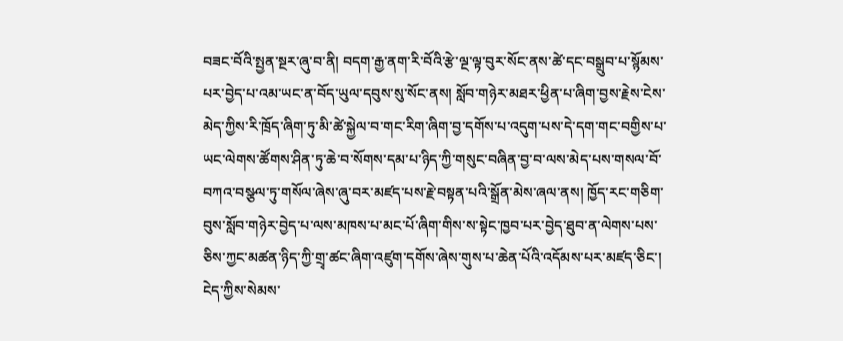བཟང་བོའི་སྤྱན་སྔར་ཞུ་བ་ནི། བདག་རྒྱ་ནག་རི་བོའི་རྩེ་ལྔ་ལྟ་བུར་སོང་ནས་ཚེ་དང་བསྒྲུབ་པ་སྙོམས་པར་བྱེད་པ་འམ་ཡང་ན་བོད་ཡུལ་དབུས་སུ་སོང་ནས། སློབ་གཉེར་མཐར་ཕྱིན་པ་ཞིག་བྱས་རྗེས་ངེས་མེད་ཀྱིས་རི་ཁྲོད་ཞིག་ཏུ་མི་ཚེ་སྐྱེལ་བ་གང་རིག་ཞིག་བྱ་དགོས་པ་འདུག་པས་དེ་དག་གང་བགྱིས་པ་ཡང་ལེགས་ཚོགས་ཤིན་ཏུ་ཆེ་བ་སོགས་དམ་པ་ཉིད་ཀྱི་གསུང་བཞིན་བྱ་བ་ལས་མེད་པས་གསལ་བོ་བཀའ་བསྩལ་ཏུ་གསོལ་ཞེས་ཞུ་བར་མཛད་པས་རྗེ་བསྟན་པའི་སྒྲོན་མེས་ཞལ་ནས། ཁྱོད་རང་གཅིག་བུས་སློབ་གཉེར་བྱེད་པ་ལས་མཁས་པ་མང་པོ་ཞིག་གིས་ས་སྟེང་ཁྱབ་པར་བྱེད་ཐུབ་ན་ལེགས་པས་ཅིས་ཀྱང་མཚན་ཉིད་ཀྱི་གྲྭ་ཚང་ཞིག་འཛུག་དགོས་ཞེས་གུས་པ་ཆེན་པོའི་འདོམས་པར་མཛད་ཅིང་། ངེད་ཀྱིས་སེམས་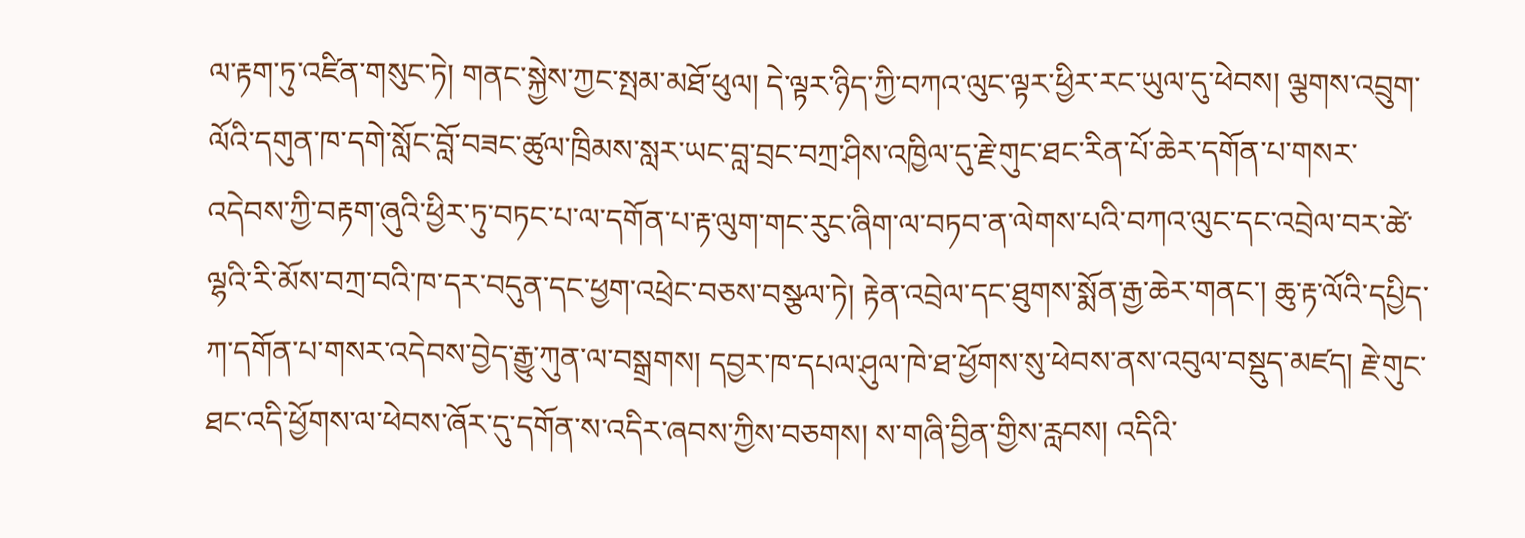ལ་རྟག་ཏུ་འཛིན་གསུང་ཏེ། གནང་སྐྱེས་ཀྱང་སྤམ་མཐོ་ཕུལ། དེ་ལྟར་ཉིད་ཀྱི་བཀའ་ལུང་ལྟར་ཕྱིར་རང་ཡུལ་དུ་ཕེབས། ལྕགས་འབྲུག་ལོའི་དགུན་ཁ་དགེ་སློང་བློ་བཟང་ཚུལ་ཁྲིམས་སླར་ཡང་བླ་བྲང་བཀྲ་ཤིས་འཁྱིལ་དུ་རྗེ་གུང་ཐང་རིན་པོ་ཆེར་དགོན་པ་གསར་འདེབས་ཀྱི་བརྟག་ཞུའི་ཕྱིར་ཏུ་བཏང་པ་ལ་དགོན་པ་རྟ་ལུག་གང་རུང་ཞིག་ལ་བཏབ་ན་ལེགས་པའི་བཀའ་ལུང་དང་འབྲེལ་བར་ཚེ་ལྷའི་རི་མོས་བཀྲ་བའི་ཁ་དར་བདུན་དང་ཕྱག་འཕྲེང་བཅས་བསྩལ་ཏེ། རྟེན་འབྲེལ་དང་ཐུགས་སྨོན་རྒྱ་ཆེར་གནང་། ཆུ་རྟ་ལོའི་དཔྱིད་ཀ་དགོན་པ་གསར་འདེབས་བྱེད་རྒྱུ་ཀུན་ལ་བསྒྲགས། དབྱར་ཁ་དཔལ་ཤུལ་ཁེ་ཐ་ཕྱོགས་སུ་ཕེབས་ནས་འབུལ་བསྡུད་མཛད། རྗེ་གུང་ཐང་འདི་ཕྱོགས་ལ་ཕེབས་ཞོར་དུ་དགོན་ས་འདིར་ཞབས་ཀྱིས་བཅགས། ས་གཞི་བྱིན་གྱིས་རླབས། འདིའི་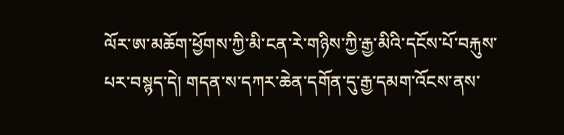ལོར་ཨ་མཆོག་ཕྱོགས་ཀྱི་མི་ངན་རེ་གཉིས་ཀྱི་རྒྱ་མིའི་དངོས་པོ་བརྐུས་པར་བསྙད་དེ། གདན་ས་དཀར་ཆེན་དགོན་དུ་རྒྱ་དམག་འོངས་ནས་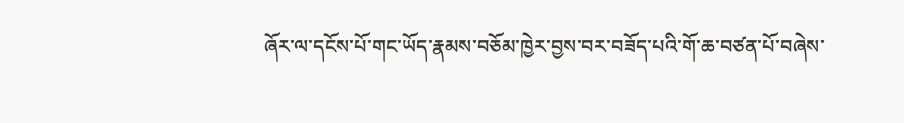ཞོར་ལ་དངོས་པོ་གང་ཡོད་རྣམས་བཅོམ་ཁྱེར་བྱས་བར་བཟོད་པའི་གོ་ཆ་བཙན་པོ་བཞེས་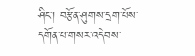ཤིང་། བརྩོན་ཤུགས་དྲག་པོས་དགོན་པ་གསར་འདེབས་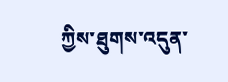ཀྱིས་ཐུགས་འདུན་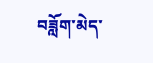བཟློག་མེད་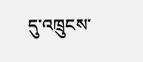དུ་འཁྲུངས་